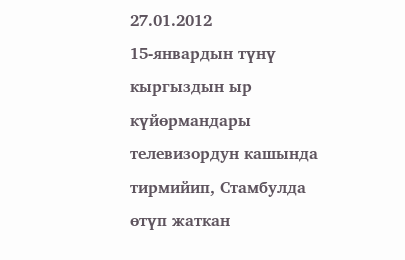27.01.2012
15-январдын түнү кыргыздын ыр күйөрмандары телевизордун кашында тирмийип, Стамбулда өтүп жаткан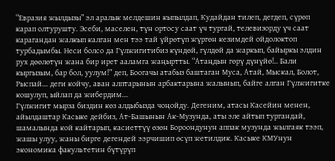“Евразия жылдызы” эл аралык мелдешин кыпылдап, Кудайдан тилеп, дегдеп, сүрөп карап олтурушту. Эсеби, маселен, түн ортосу саат үч тургай, телевизорду үч саат карагандан жалкып калган мен тээ тай үйрөтүп жүргөн кезимдей ойдолоктоп турбадымбы. Неси болсо да Гүлжигитибиз күндөй, гүлдөй да жаркып, байыркы элдин рух дөөлөтүн жана бир ирет ааламга жаңыртты. “Атаңдын гөрү дүнүйө!.. Бали кыргызым, бар бол, уулум!” деп, Боогачы атабыз баштаган Муса, Атай, Мыскал, Болот, Рыспай... деги койчу, аван алптарынын арбактарына жалынып, байге алган Гүлжигитке кошулуп, ыйлап да жибердим...
Гүлжигит мырза биздин көз алдыбызда чоңойду. Дегеним, атасы Касейин менен, айылдаштар Касыке дейбиз, Ат-Башынын Ак-Музунда, аты эле айтып тургандай, шамалында кой кайтарып, касиеттүү өзөн Бороондунун аппак музунда жылгаяк тээп, жашы улуу, жаны бирге дегендей ээрчишип өсүп жетилдик. Касыке КМУнун экономика факультетин бүтүрүп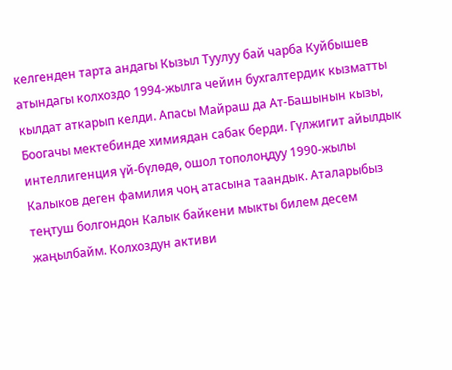келгенден тарта андагы Кызыл Туулуу бай чарба Куйбышев атындагы колхоздо 1994-жылга чейин бухгалтердик кызматты кылдат аткарып келди. Апасы Майраш да Ат-Башынын кызы, Боогачы мектебинде химиядан сабак берди. Гүлжигит айылдык интеллигенция үй-бүлөдө, ошол тополоңдуу 1990-жылы
Калыков деген фамилия чоң атасына таандык. Аталарыбыз теңтуш болгондон Калык байкени мыкты билем десем жаңылбайм. Колхоздун активи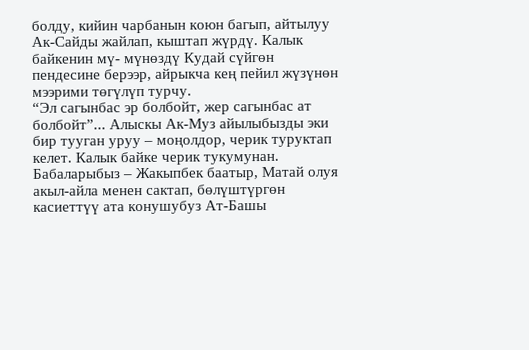болду, кийин чарбанын коюн багып, айтылуу Ак-Сайды жайлап, кыштап жүрдү. Калык байкенин мү- мүнөздү Кудай сүйгөн пендесине берээр, айрыкча кең пейил жүзүнөн мээрими төгүлүп турчу.
“Эл сагынбас эр болбойт, жер сагынбас ат болбойт”... Алыскы Ак-Муз айылыбызды эки бир тууган уруу – моңолдор, черик туруктап келет. Калык байке черик тукумунан. Бабаларыбыз – Жакыпбек баатыр, Матай олуя акыл-айла менен сактап, бөлүштүргөн касиеттүү ата конушубуз Ат-Башы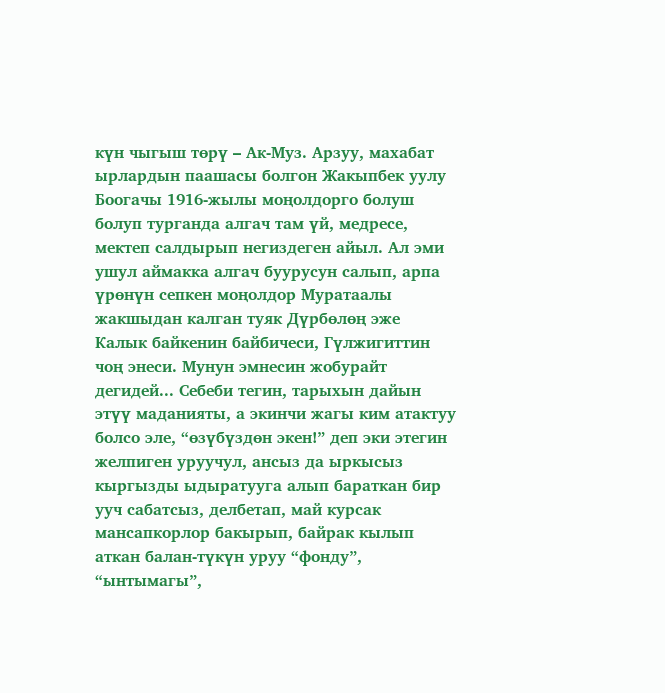күн чыгыш төрү – Ак-Муз. Арзуу, махабат ырлардын паашасы болгон Жакыпбек уулу Боогачы 1916-жылы моңолдорго болуш болуп турганда алгач там үй, медресе, мектеп салдырып негиздеген айыл. Ал эми ушул аймакка алгач буурусун салып, арпа үрөнүн сепкен моңолдор Муратаалы жакшыдан калган туяк Дүрбөлөң эже Калык байкенин байбичеси, Гүлжигиттин чоң энеси. Мунун эмнесин жобурайт дегидей... Себеби тегин, тарыхын дайын этүү маданияты, а экинчи жагы ким атактуу болсо эле, “өзүбүздөн экен!” деп эки этегин желпиген уруучул, ансыз да ыркысыз кыргызды ыдыратууга алып бараткан бир ууч сабатсыз, делбетап, май курсак мансапкорлор бакырып, байрак кылып аткан балан-түкүн уруу “фонду”, “ынтымагы”,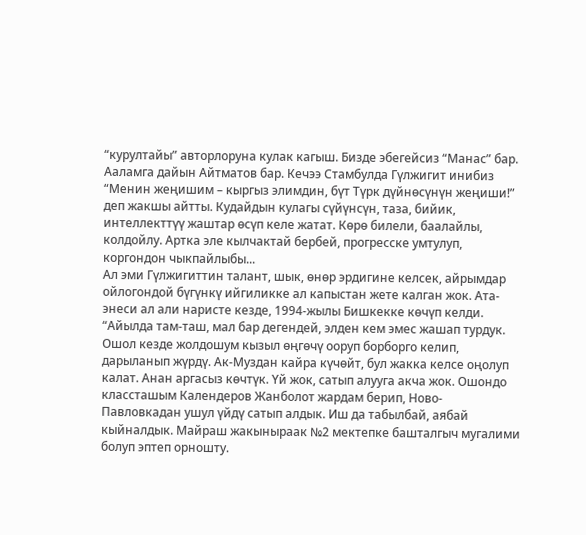“курултайы” авторлоруна кулак кагыш. Бизде эбегейсиз “Манас” бар. Ааламга дайын Айтматов бар. Кечээ Стамбулда Гүлжигит инибиз “Менин жеңишим – кыргыз элимдин, бүт Түрк дүйнөсүнүн жеңиши!” деп жакшы айтты. Кудайдын кулагы сүйүнсүн, таза, бийик, интеллекттүү жаштар өсүп келе жатат. Көрө билели, баалайлы, колдойлу. Артка эле кылчактай бербей, прогресске умтулуп, коргондон чыкпайлыбы...
Ал эми Гүлжигиттин талант, шык, өнөр эрдигине келсек, айрымдар ойлогондой бүгүнкү ийгиликке ал капыстан жете калган жок. Ата-энеси ал али наристе кезде, 1994-жылы Бишкекке көчүп келди.
“Айылда там-таш, мал бар дегендей, элден кем эмес жашап турдук. Ошол кезде жолдошум кызыл өңгөчү ооруп борборго келип, дарыланып жүрдү. Ак-Муздан кайра күчөйт, бул жакка келсе оңолуп калат. Анан аргасыз көчтүк. Үй жок, сатып алууга акча жок. Ошондо классташым Календеров Жанболот жардам берип, Ново-Павловкадан ушул үйдү сатып алдык. Иш да табылбай, аябай кыйналдык. Майраш жакыныраак №2 мектепке башталгыч мугалими болуп эптеп орношту.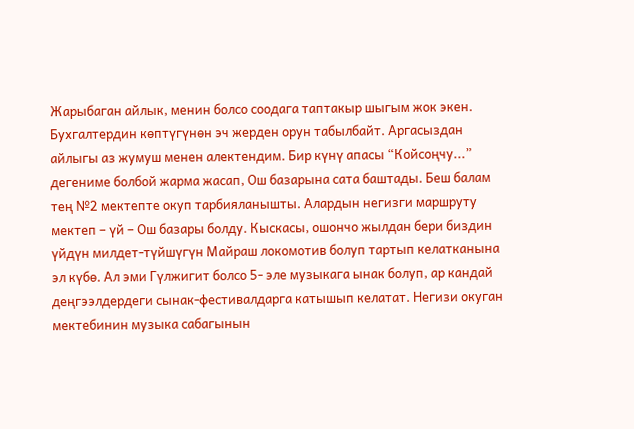Жарыбаган айлык, менин болсо соодага таптакыр шыгым жок экен. Бухгалтердин көптүгүнөн эч жерден орун табылбайт. Аргасыздан айлыгы аз жумуш менен алектендим. Бир күнү апасы “Койсоңчу...” дегениме болбой жарма жасап, Ош базарына сата баштады. Беш балам тең №2 мектепте окуп тарбияланышты. Алардын негизги маршруту мектеп – үй – Ош базары болду. Кыскасы, ошончо жылдан бери биздин үйдүн милдет-түйшүгүн Майраш локомотив болуп тартып келатканына эл күбө. Ал эми Гүлжигит болсо 5- эле музыкага ынак болуп, ар кандай деңгээлдердеги сынак-фестивалдарга катышып келатат. Негизи окуган мектебинин музыка сабагынын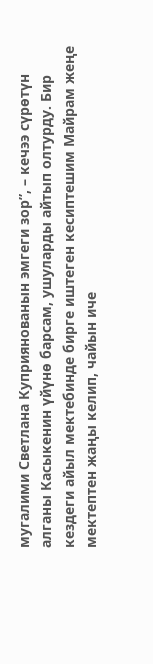мугалими Светлана Куприянованын эмгеги зор”, – кечээ сүрөтүн алганы Касыкенин үйүнө барсам, ушуларды айтып олтурду. Бир кездеги айыл мектебинде бирге иштеген кесиптешим Майрам жеңе мектептен жаңы келип, чайын иче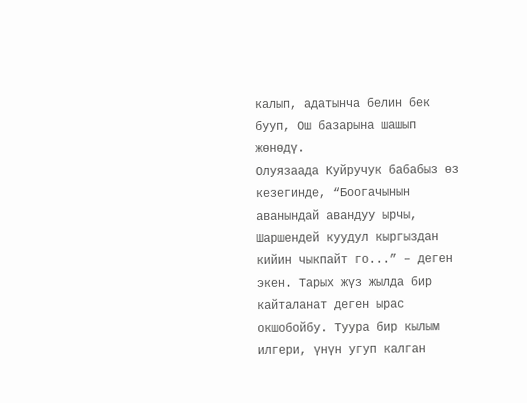калып, адатынча белин бек бууп, Ош базарына шашып жөнөдү.
Олуязаада Куйручук бабабыз өз кезегинде, “Боогачынын аванындай авандуу ырчы, Шаршендей куудул кыргыздан кийин чыкпайт го...” – деген экен. Тарых жүз жылда бир кайталанат деген ырас окшобойбу. Туура бир кылым илгери, үнүн угуп калган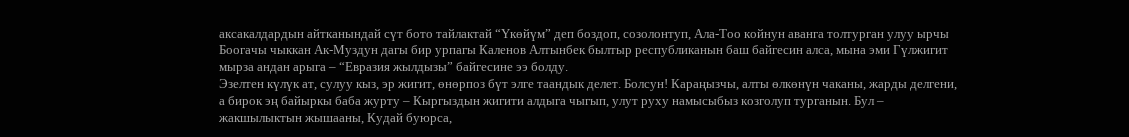аксакалдардын айтканындай сүт бото тайлактай “Үкөйүм” деп боздоп, созолонтуп, Ала-Тоо койнун аванга толтурган улуу ырчы Боогачы чыккан Ак-Муздун дагы бир урпагы Каленов Алтынбек былтыр республиканын баш байгесин алса, мына эми Гүлжигит мырза андан арыга – “Евразия жылдызы” байгесине ээ болду.
Эзелтен күлүк ат, сулуу кыз, эр жигит, өнөрпоз бүт элге таандык делет. Болсун! Караңызчы, алты өлкөнүн чаканы, жарды делгени, а бирок эң байыркы баба журту – Кыргыздын жигити алдыга чыгып, улут руху намысыбыз козголуп турганын. Бул – жакшылыктын жышааны, Кудай буюрса,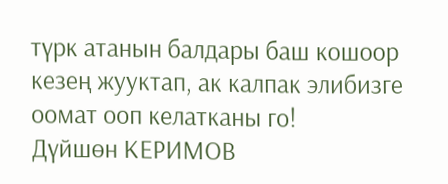түрк атанын балдары баш кошоор кезең жууктап, ак калпак элибизге оомат ооп келатканы го!
Дүйшөн КЕРИМОВ